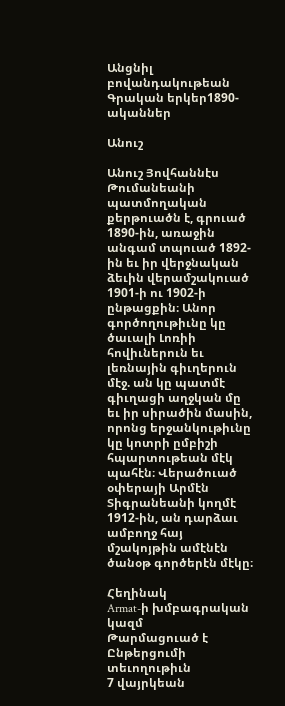Անցնիլ բովանդակութեան
Գրական երկեր1890-ականներ

Անուշ

Անուշ Յովհաննէս Թումանեանի պատմողական քերթուածն է, գրուած 1890-ին, առաջին անգամ տպուած 1892-ին եւ իր վերջնական ձեւին վերամշակուած 1901-ի ու 1902-ի ընթացքին։ Անոր գործողութիւնը կը ծաւալի Լոռիի հովիւներուն եւ լեռնային գիւղերուն մէջ. ան կը պատմէ գիւղացի աղջկան մը եւ իր սիրածին մասին, որոնց երջանկութիւնը կը կոտրի ըմբիշի հպարտութեան մէկ պահէն։ Վերածուած օփերայի Արմէն Տիգրանեանի կողմէ 1912-ին, ան դարձաւ ամբողջ հայ մշակոյթին ամէնէն ծանօթ գործերէն մէկը։

Հեղինակ
Armat-ի խմբագրական կազմ
Թարմացուած է
Ընթերցումի տեւողութիւն
7 վայրկեան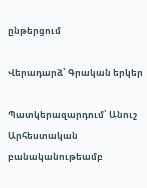ընթերցում

Վերադարձ՝ Գրական երկեր

Պատկերազարդում՝ Անուշ
Արհեստական բանականութեամբ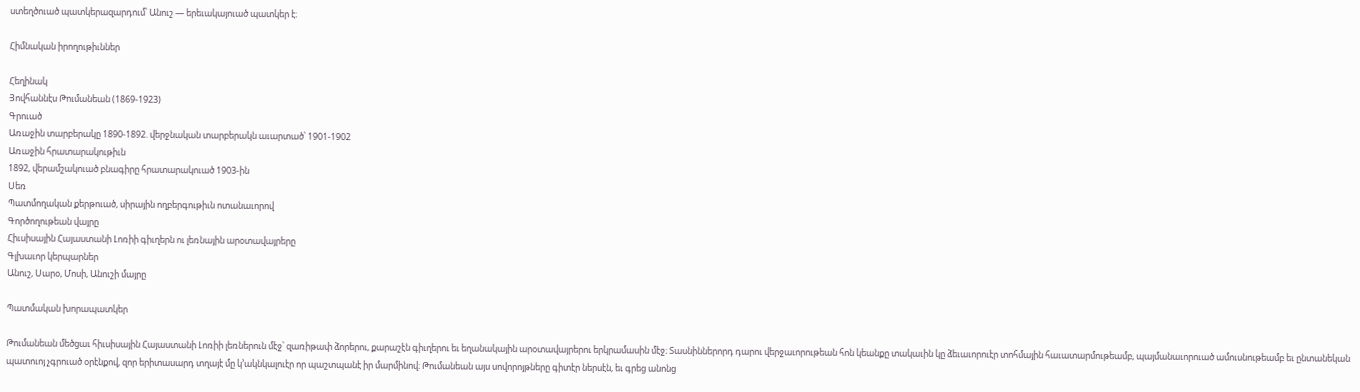ստեղծուած պատկերազարդում՝ Անուշ — երեւակայուած պատկեր է։

Հիմնական իրողութիւններ

Հեղինակ
Յովհաննէս Թումանեան (1869-1923)
Գրուած
Առաջին տարբերակը 1890-1892. վերջնական տարբերակն աւարտած՝ 1901-1902
Առաջին հրատարակութիւն
1892, վերամշակուած բնագիրը հրատարակուած 1903-ին
Սեռ
Պատմողական քերթուած, սիրային ողբերգութիւն ոտանաւորով
Գործողութեան վայրը
Հիւսիսային Հայաստանի Լոռիի գիւղերն ու լեռնային արօտավայրերը
Գլխաւոր կերպարներ
Անուշ, Սարօ, Մոսի, Անուշի մայրը

Պատմական խորապատկեր

Թումանեան մեծցաւ հիւսիսային Հայաստանի Լոռիի լեռներուն մէջ՝ զառիթափ ձորերու, քարաշէն գիւղերու եւ եղանակային արօտավայրերու երկրամասին մէջ։ Տասնիններորդ դարու վերջաւորութեան հոն կեանքը տակաւին կը ձեւաւորուէր տոհմային հաւատարմութեամբ, պայմանաւորուած ամուսնութեամբ եւ ընտանեկան պատուոյ չգրուած օրէնքով, զոր երիտասարդ տղայէ մը կ՚ակնկալուէր որ պաշտպանէ իր մարմինով։ Թումանեան այս սովորոյթները գիտէր ներսէն, եւ գրեց անոնց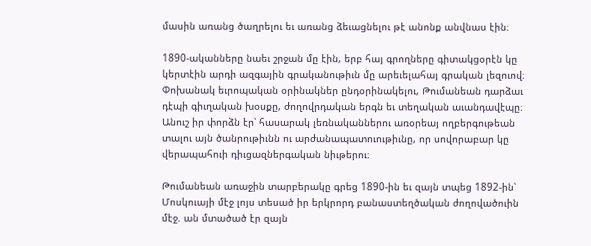մասին առանց ծաղրելու եւ առանց ձեւացնելու թէ անոնք անվնաս էին։

1890-ականները նաեւ շրջան մը էին, երբ հայ գրողները գիտակցօրէն կը կերտէին արդի ազգային գրականութիւն մը արեւելահայ գրական լեզուով։ Փոխանակ եւրոպական օրինակներ ընդօրինակելու, Թումանեան դարձաւ դէպի գիւղական խօսքը, ժողովրդական երգն եւ տեղական աւանդավէպը։ Անուշ իր փորձն էր՝ հասարակ լեռնականներու առօրեայ ողբերգութեան տալու այն ծանրութիւնն ու արժանապատուութիւնը, որ սովորաբար կը վերապահուի դիւցազներգական նիւթերու։

Թումանեան առաջին տարբերակը գրեց 1890-ին եւ զայն տպեց 1892-ին՝ Մոսկուայի մէջ լոյս տեսած իր երկրորդ բանաստեղծական ժողովածուին մէջ. ան մտածած էր զայն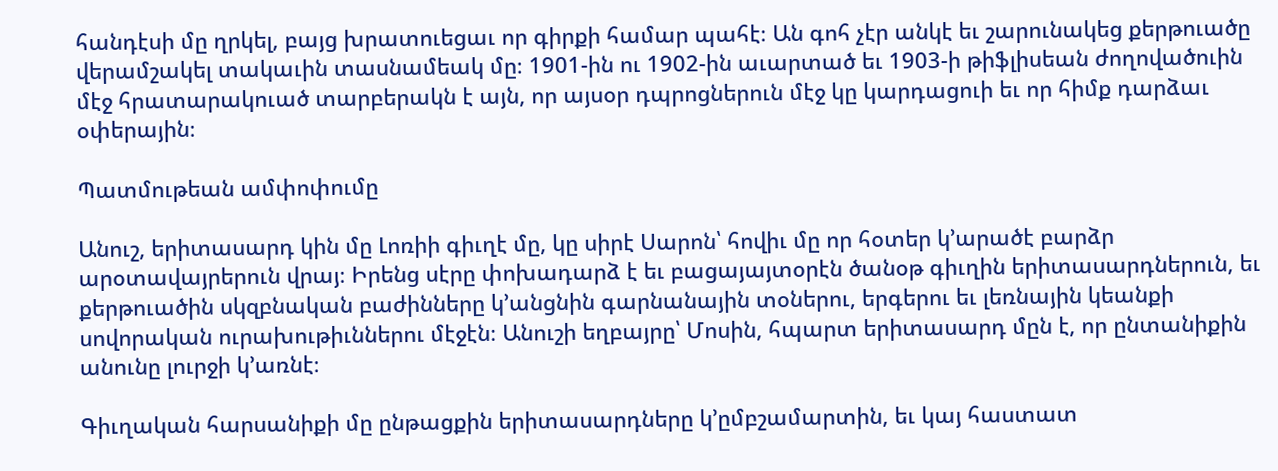հանդէսի մը ղրկել, բայց խրատուեցաւ որ գիրքի համար պահէ։ Ան գոհ չէր անկէ եւ շարունակեց քերթուածը վերամշակել տակաւին տասնամեակ մը։ 1901-ին ու 1902-ին աւարտած եւ 1903-ի թիֆլիսեան ժողովածուին մէջ հրատարակուած տարբերակն է այն, որ այսօր դպրոցներուն մէջ կը կարդացուի եւ որ հիմք դարձաւ օփերային։

Պատմութեան ամփոփումը

Անուշ, երիտասարդ կին մը Լոռիի գիւղէ մը, կը սիրէ Սարոն՝ հովիւ մը որ հօտեր կ՚արածէ բարձր արօտավայրերուն վրայ։ Իրենց սէրը փոխադարձ է եւ բացայայտօրէն ծանօթ գիւղին երիտասարդներուն, եւ քերթուածին սկզբնական բաժինները կ՚անցնին գարնանային տօներու, երգերու եւ լեռնային կեանքի սովորական ուրախութիւններու մէջէն։ Անուշի եղբայրը՝ Մոսին, հպարտ երիտասարդ մըն է, որ ընտանիքին անունը լուրջի կ՚առնէ։

Գիւղական հարսանիքի մը ընթացքին երիտասարդները կ՚ըմբշամարտին, եւ կայ հաստատ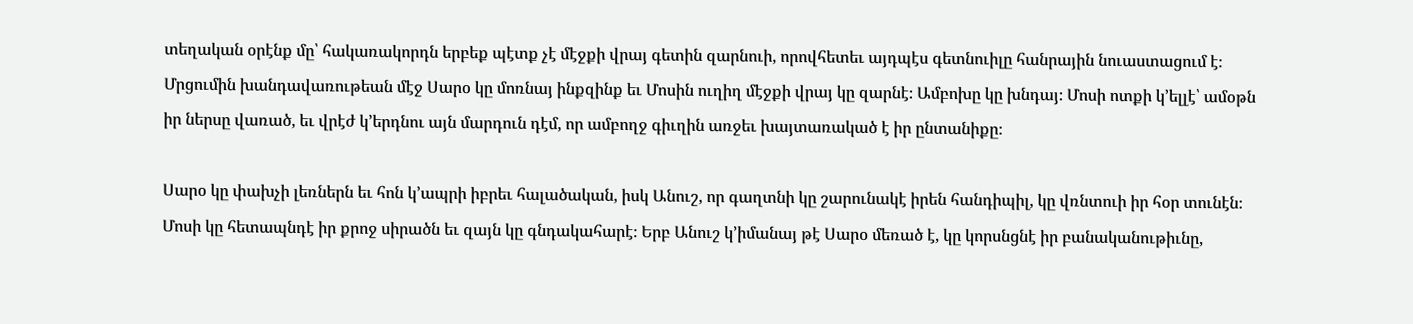տեղական օրէնք մը՝ հակառակորդն երբեք պէտք չէ մէջքի վրայ գետին զարնուի, որովհետեւ այդպէս գետնուիլը հանրային նուաստացում է։ Մրցումին խանդավառութեան մէջ Սարօ կը մոռնայ ինքզինք եւ Մոսին ուղիղ մէջքի վրայ կը զարնէ։ Ամբոխը կը խնդայ։ Մոսի ոտքի կ՚ելլէ՝ ամօթն իր ներսը վառած, եւ վրէժ կ՚երդնու այն մարդուն դէմ, որ ամբողջ գիւղին առջեւ խայտառակած է իր ընտանիքը։

Սարօ կը փախչի լեռներն եւ հոն կ՚ապրի իբրեւ հալածական, իսկ Անուշ, որ գաղտնի կը շարունակէ իրեն հանդիպիլ, կը վռնտուի իր հօր տունէն։ Մոսի կը հետապնդէ իր քրոջ սիրածն եւ զայն կը գնդակահարէ։ Երբ Անուշ կ՚իմանայ թէ Սարօ մեռած է, կը կորսնցնէ իր բանականութիւնը,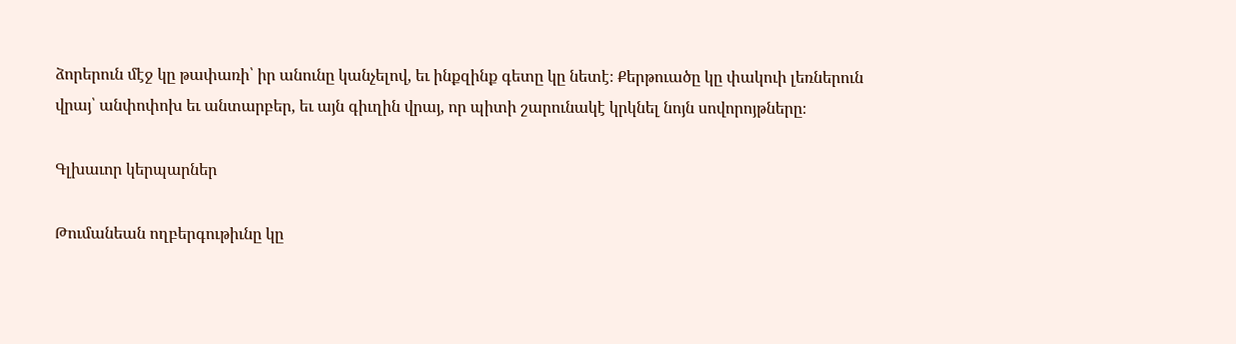ձորերուն մէջ կը թափառի՝ իր անունը կանչելով, եւ ինքզինք գետը կը նետէ։ Քերթուածը կը փակուի լեռներուն վրայ՝ անփոփոխ եւ անտարբեր, եւ այն գիւղին վրայ, որ պիտի շարունակէ կրկնել նոյն սովորոյթները։

Գլխաւոր կերպարներ

Թումանեան ողբերգութիւնը կը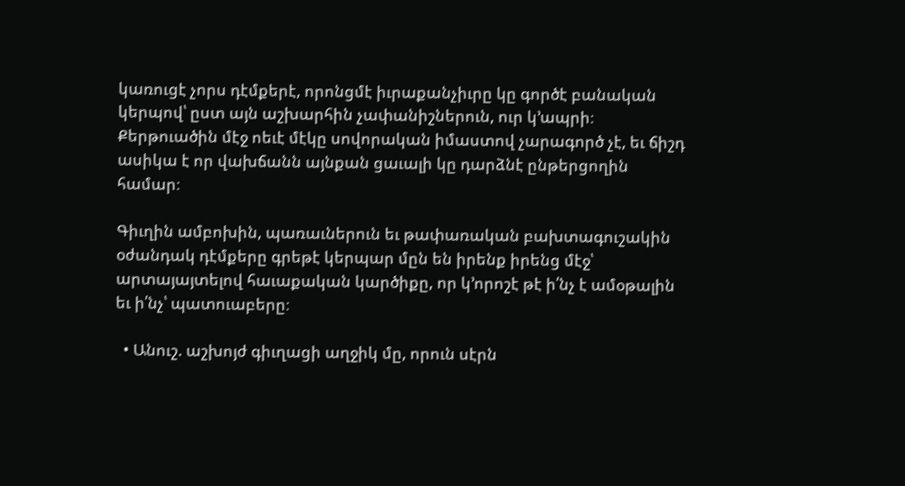կառուցէ չորս դէմքերէ, որոնցմէ իւրաքանչիւրը կը գործէ բանական կերպով՝ ըստ այն աշխարհին չափանիշներուն, ուր կ՚ապրի։ Քերթուածին մէջ ոեւէ մէկը սովորական իմաստով չարագործ չէ, եւ ճիշդ ասիկա է որ վախճանն այնքան ցաւալի կը դարձնէ ընթերցողին համար։

Գիւղին ամբոխին, պառաւներուն եւ թափառական բախտագուշակին օժանդակ դէմքերը գրեթէ կերպար մըն են իրենք իրենց մէջ՝ արտայայտելով հաւաքական կարծիքը, որ կ՚որոշէ թէ ի՛նչ է ամօթալին եւ ի՛նչ՝ պատուաբերը։

  • Անուշ. աշխոյժ գիւղացի աղջիկ մը, որուն սէրն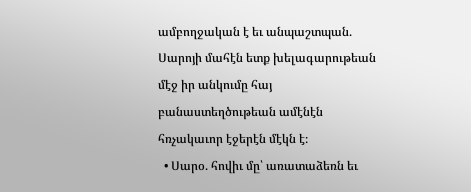ամբողջական է եւ անպաշտպան. Սարոյի մահէն ետք խելագարութեան մէջ իր անկումը հայ բանաստեղծութեան ամէնէն հռչակաւոր էջերէն մէկն է։
  • Սարօ. հովիւ մը՝ առատաձեռն եւ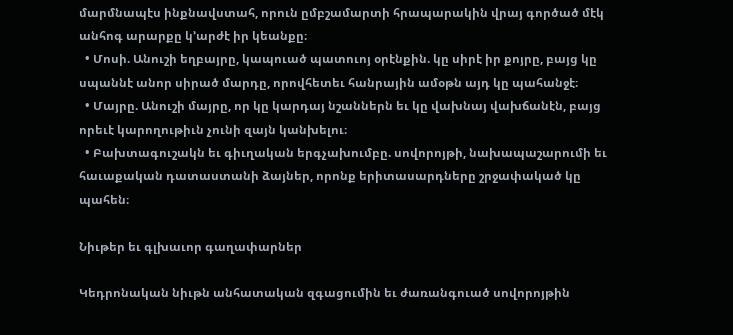մարմնապէս ինքնավստահ, որուն ըմբշամարտի հրապարակին վրայ գործած մէկ անհոգ արարքը կ՚արժէ իր կեանքը։
  • Մոսի. Անուշի եղբայրը, կապուած պատուոյ օրէնքին. կը սիրէ իր քոյրը, բայց կը սպաննէ անոր սիրած մարդը, որովհետեւ հանրային ամօթն այդ կը պահանջէ։
  • Մայրը. Անուշի մայրը, որ կը կարդայ նշաններն եւ կը վախնայ վախճանէն, բայց որեւէ կարողութիւն չունի զայն կանխելու։
  • Բախտագուշակն եւ գիւղական երգչախումբը. սովորոյթի, նախապաշարումի եւ հաւաքական դատաստանի ձայներ, որոնք երիտասարդները շրջափակած կը պահեն։

Նիւթեր եւ գլխաւոր գաղափարներ

Կեդրոնական նիւթն անհատական զգացումին եւ ժառանգուած սովորոյթին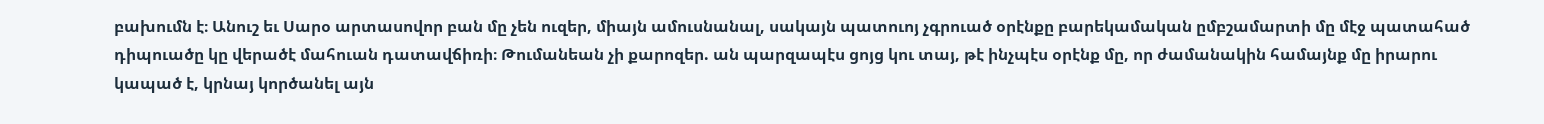բախումն է։ Անուշ եւ Սարօ արտասովոր բան մը չեն ուզեր, միայն ամուսնանալ, սակայն պատուոյ չգրուած օրէնքը բարեկամական ըմբշամարտի մը մէջ պատահած դիպուածը կը վերածէ մահուան դատավճիռի։ Թումանեան չի քարոզեր. ան պարզապէս ցոյց կու տայ, թէ ինչպէս օրէնք մը, որ ժամանակին համայնք մը իրարու կապած է, կրնայ կործանել այն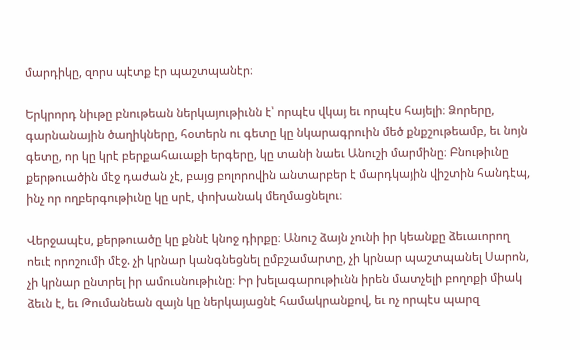մարդիկը, զորս պէտք էր պաշտպանէր։

Երկրորդ նիւթը բնութեան ներկայութիւնն է՝ որպէս վկայ եւ որպէս հայելի։ Ձորերը, գարնանային ծաղիկները, հօտերն ու գետը կը նկարագրուին մեծ քնքշութեամբ, եւ նոյն գետը, որ կը կրէ բերքահաւաքի երգերը, կը տանի նաեւ Անուշի մարմինը։ Բնութիւնը քերթուածին մէջ դաժան չէ, բայց բոլորովին անտարբեր է մարդկային վիշտին հանդէպ, ինչ որ ողբերգութիւնը կը սրէ, փոխանակ մեղմացնելու։

Վերջապէս, քերթուածը կը քննէ կնոջ դիրքը։ Անուշ ձայն չունի իր կեանքը ձեւաւորող ոեւէ որոշումի մէջ. չի կրնար կանգնեցնել ըմբշամարտը, չի կրնար պաշտպանել Սարոն, չի կրնար ընտրել իր ամուսնութիւնը։ Իր խելագարութիւնն իրեն մատչելի բողոքի միակ ձեւն է, եւ Թումանեան զայն կը ներկայացնէ համակրանքով, եւ ոչ որպէս պարզ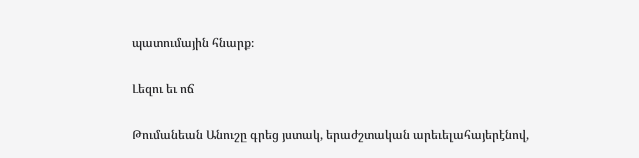պատումային հնարք։

Լեզու եւ ոճ

Թումանեան Անուշը գրեց յստակ, երաժշտական արեւելահայերէնով,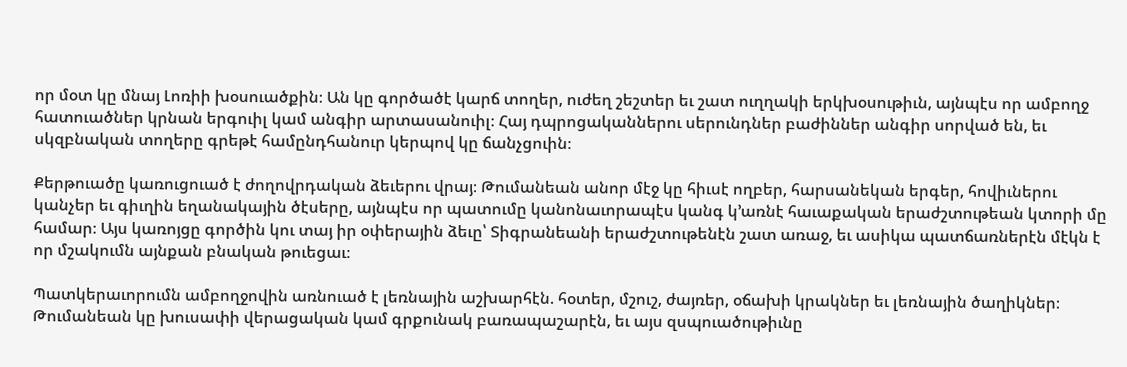որ մօտ կը մնայ Լոռիի խօսուածքին։ Ան կը գործածէ կարճ տողեր, ուժեղ շեշտեր եւ շատ ուղղակի երկխօսութիւն, այնպէս որ ամբողջ հատուածներ կրնան երգուիլ կամ անգիր արտասանուիլ։ Հայ դպրոցականներու սերունդներ բաժիններ անգիր սորված են, եւ սկզբնական տողերը գրեթէ համընդհանուր կերպով կը ճանչցուին։

Քերթուածը կառուցուած է ժողովրդական ձեւերու վրայ։ Թումանեան անոր մէջ կը հիւսէ ողբեր, հարսանեկան երգեր, հովիւներու կանչեր եւ գիւղին եղանակային ծէսերը, այնպէս որ պատումը կանոնաւորապէս կանգ կ՚առնէ հաւաքական երաժշտութեան կտորի մը համար։ Այս կառոյցը գործին կու տայ իր օփերային ձեւը՝ Տիգրանեանի երաժշտութենէն շատ առաջ, եւ ասիկա պատճառներէն մէկն է որ մշակումն այնքան բնական թուեցաւ։

Պատկերաւորումն ամբողջովին առնուած է լեռնային աշխարհէն. հօտեր, մշուշ, ժայռեր, օճախի կրակներ եւ լեռնային ծաղիկներ։ Թումանեան կը խուսափի վերացական կամ գրքունակ բառապաշարէն, եւ այս զսպուածութիւնը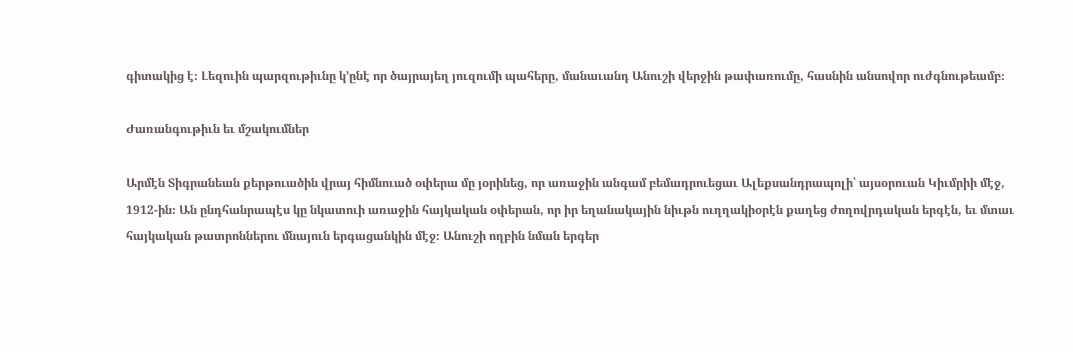գիտակից է։ Լեզուին պարզութիւնը կ՚ընէ որ ծայրայեղ յուզումի պահերը, մանաւանդ Անուշի վերջին թափառումը, հասնին անսովոր ուժգնութեամբ։

Ժառանգութիւն եւ մշակումներ

Արմէն Տիգրանեան քերթուածին վրայ հիմնուած օփերա մը յօրինեց, որ առաջին անգամ բեմադրուեցաւ Ալեքսանդրապոլի՝ այսօրուան Կիւմրիի մէջ, 1912-ին։ Ան ընդհանրապէս կը նկատուի առաջին հայկական օփերան, որ իր եղանակային նիւթն ուղղակիօրէն քաղեց ժողովրդական երգէն, եւ մտաւ հայկական թատրոններու մնայուն երգացանկին մէջ։ Անուշի ողբին նման երգեր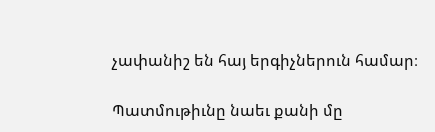չափանիշ են հայ երգիչներուն համար։

Պատմութիւնը նաեւ քանի մը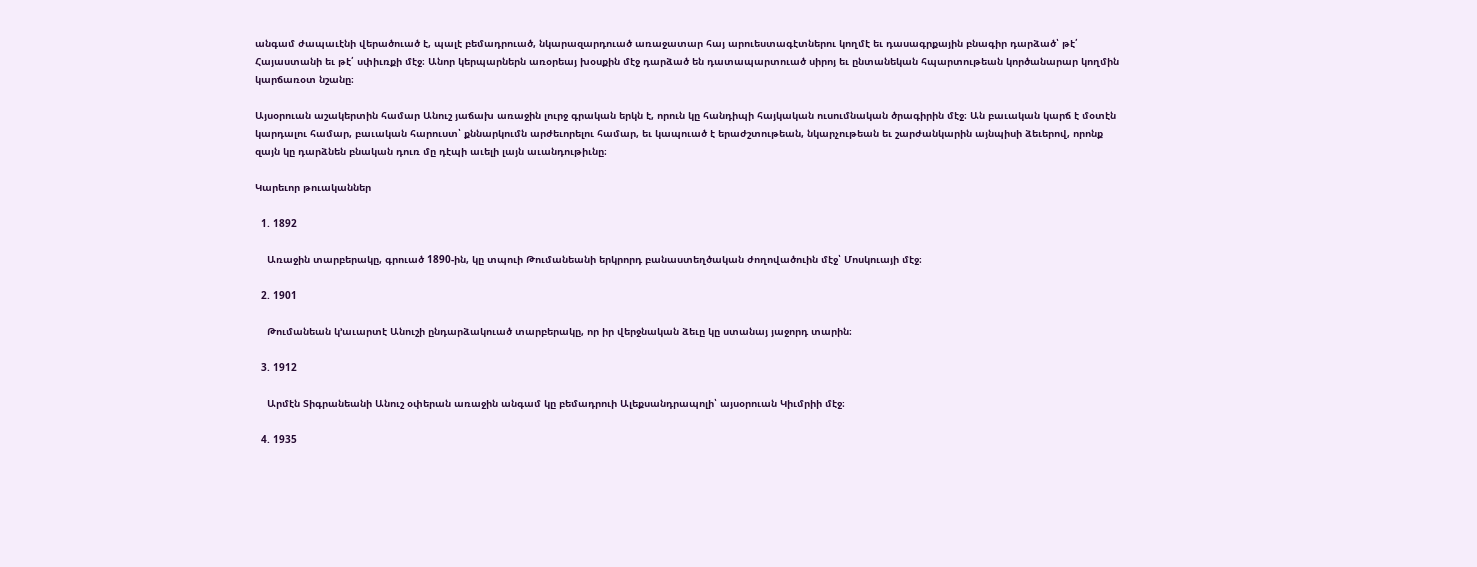անգամ ժապաւէնի վերածուած է, պալէ բեմադրուած, նկարազարդուած առաջատար հայ արուեստագէտներու կողմէ եւ դասագրքային բնագիր դարձած՝ թէ՛ Հայաստանի եւ թէ՛ սփիւռքի մէջ։ Անոր կերպարներն առօրեայ խօսքին մէջ դարձած են դատապարտուած սիրոյ եւ ընտանեկան հպարտութեան կործանարար կողմին կարճառօտ նշանը։

Այսօրուան աշակերտին համար Անուշ յաճախ առաջին լուրջ գրական երկն է, որուն կը հանդիպի հայկական ուսումնական ծրագիրին մէջ։ Ան բաւական կարճ է մօտէն կարդալու համար, բաւական հարուստ՝ քննարկումն արժեւորելու համար, եւ կապուած է երաժշտութեան, նկարչութեան եւ շարժանկարին այնպիսի ձեւերով, որոնք զայն կը դարձնեն բնական դուռ մը դէպի աւելի լայն աւանդութիւնը։

Կարեւոր թուականներ

  1. 1892

    Առաջին տարբերակը, գրուած 1890-ին, կը տպուի Թումանեանի երկրորդ բանաստեղծական ժողովածուին մէջ՝ Մոսկուայի մէջ։

  2. 1901

    Թումանեան կ՚աւարտէ Անուշի ընդարձակուած տարբերակը, որ իր վերջնական ձեւը կը ստանայ յաջորդ տարին։

  3. 1912

    Արմէն Տիգրանեանի Անուշ օփերան առաջին անգամ կը բեմադրուի Ալեքսանդրապոլի՝ այսօրուան Կիւմրիի մէջ։

  4. 1935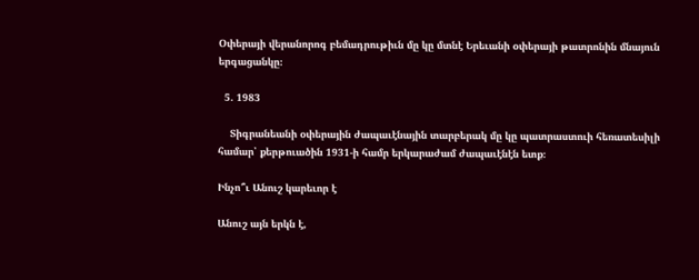Օփերայի վերանորոգ բեմադրութիւն մը կը մտնէ Երեւանի օփերայի թատրոնին մնայուն երգացանկը։

  5. 1983

    Տիգրանեանի օփերային ժապաւէնային տարբերակ մը կը պատրաստուի հեռատեսիլի համար՝ քերթուածին 1931-ի համր երկարաժամ ժապաւէնէն ետք։

Ինչո՞ւ Անուշ կարեւոր է

Անուշ այն երկն է,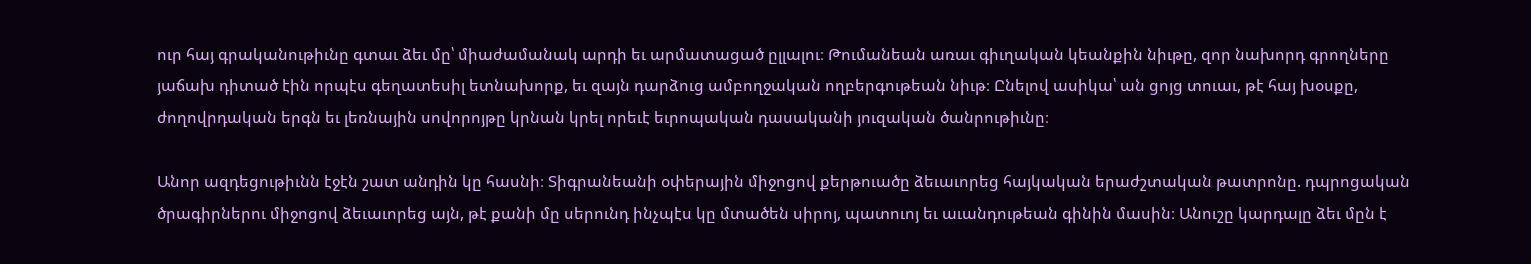ուր հայ գրականութիւնը գտաւ ձեւ մը՝ միաժամանակ արդի եւ արմատացած ըլլալու։ Թումանեան առաւ գիւղական կեանքին նիւթը, զոր նախորդ գրողները յաճախ դիտած էին որպէս գեղատեսիլ ետնախորք, եւ զայն դարձուց ամբողջական ողբերգութեան նիւթ։ Ընելով ասիկա՝ ան ցոյց տուաւ, թէ հայ խօսքը, ժողովրդական երգն եւ լեռնային սովորոյթը կրնան կրել որեւէ եւրոպական դասականի յուզական ծանրութիւնը։

Անոր ազդեցութիւնն էջէն շատ անդին կը հասնի։ Տիգրանեանի օփերային միջոցով քերթուածը ձեւաւորեց հայկական երաժշտական թատրոնը. դպրոցական ծրագիրներու միջոցով ձեւաւորեց այն, թէ քանի մը սերունդ ինչպէս կը մտածեն սիրոյ, պատուոյ եւ աւանդութեան գինին մասին։ Անուշը կարդալը ձեւ մըն է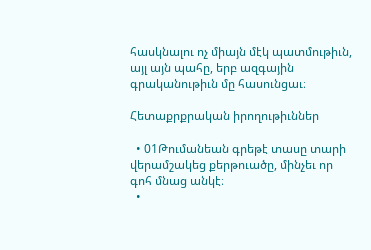հասկնալու ոչ միայն մէկ պատմութիւն, այլ այն պահը, երբ ազգային գրականութիւն մը հասունցաւ։

Հետաքրքրական իրողութիւններ

  • 01Թումանեան գրեթէ տասը տարի վերամշակեց քերթուածը, մինչեւ որ գոհ մնաց անկէ։
  •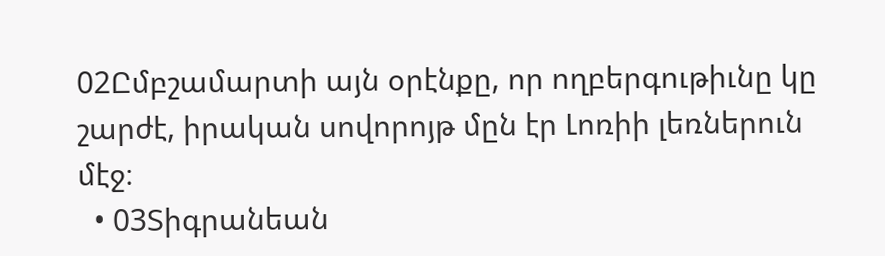02Ըմբշամարտի այն օրէնքը, որ ողբերգութիւնը կը շարժէ, իրական սովորոյթ մըն էր Լոռիի լեռներուն մէջ։
  • 03Տիգրանեան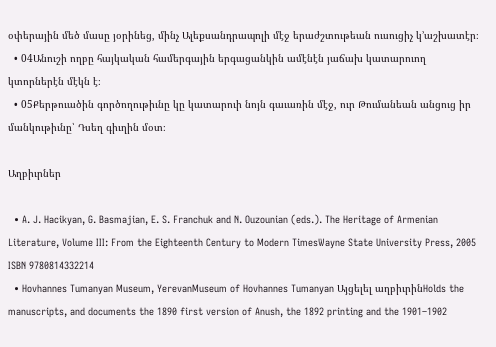օփերային մեծ մասը յօրինեց, մինչ Ալեքսանդրապոլի մէջ երաժշտութեան ուսուցիչ կ՚աշխատէր։
  • 04Անուշի ողբը հայկական համերգային երգացանկին ամէնէն յաճախ կատարուող կտորներէն մէկն է։
  • 05Քերթուածին գործողութիւնը կը կատարուի նոյն գաւառին մէջ, ուր Թումանեան անցուց իր մանկութիւնը՝ Դսեղ գիւղին մօտ։

Աղբիւրներ

  • A. J. Hacikyan, G. Basmajian, E. S. Franchuk and N. Ouzounian (eds.). The Heritage of Armenian Literature, Volume III: From the Eighteenth Century to Modern TimesWayne State University Press, 2005 ISBN 9780814332214
  • Hovhannes Tumanyan Museum, YerevanMuseum of Hovhannes Tumanyan Այցելել աղբիւրինHolds the manuscripts, and documents the 1890 first version of Anush, the 1892 printing and the 1901–1902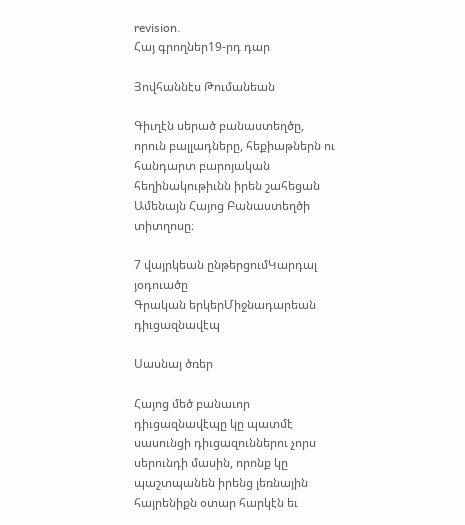revision.
Հայ գրողներ19-րդ դար

Յովհաննէս Թումանեան

Գիւղէն սերած բանաստեղծը, որուն բալլադները, հեքիաթներն ու հանդարտ բարոյական հեղինակութիւնն իրեն շահեցան Ամենայն Հայոց Բանաստեղծի տիտղոսը։

7 վայրկեան ընթերցումԿարդալ յօդուածը
Գրական երկերՄիջնադարեան դիւցազնավէպ

Սասնայ ծռեր

Հայոց մեծ բանաւոր դիւցազնավէպը կը պատմէ սասունցի դիւցազուններու չորս սերունդի մասին, որոնք կը պաշտպանեն իրենց լեռնային հայրենիքն օտար հարկէն եւ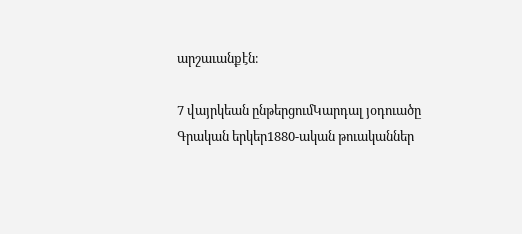արշաւանքէն։

7 վայրկեան ընթերցումԿարդալ յօդուածը
Գրական երկեր1880-ական թուականներ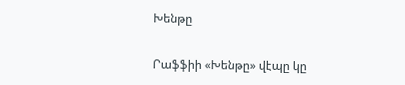Խենթը

Րաֆֆիի «Խենթը» վէպը կը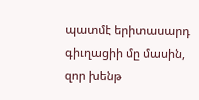պատմէ երիտասարդ գիւղացիի մը մասին, զոր խենթ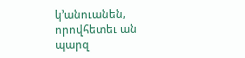կ՚անուանեն, որովհետեւ ան պարզ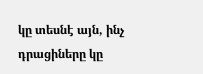կը տեսնէ այն, ինչ դրացիները կը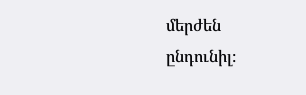մերժեն ընդունիլ։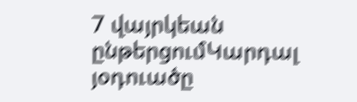7 վայրկեան ընթերցումԿարդալ յօդուածը